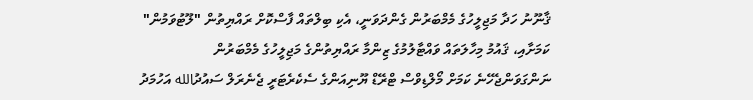ޤާނޫނު ހަދާ މަޖިލީހުގެ މެމްބަރުން ގެންދަވަނީ، އެކި ބިލްތައް ފާސްކޮށް ރައްޔިތުން "ލޫޓުވަމުން" ކަމަށާއި، ޤައުމު މިހާލަތައް ވައްޓާލުމުގެ ޒިންމާ ރައްޔިތުންގެ މަޖިލީހުގެ މެމްބަރުން ނަންގަވަންޖެހޭނެ ކަމަށް މޯލްޑިވްސް ޓްރޭޑް ޔޫނިއަންގެ ސެކެރެޓަރީ ޖެނެރަލް ސައުދުالله އަހުމަދު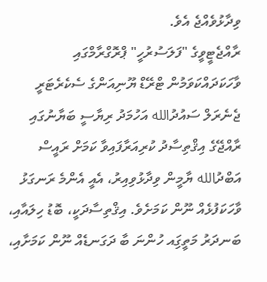ވިދާޅުވެއްޖެ އެވެ.
ރާއްޖެޓީވީގެ "ފަލަސުރުހީ" ޕްރޮގްރާމްގައި ވާހަކަދައްކަވަމުން ޓްރޭޑް ޔޫނިއަންގެ ސެކެރެޓަރީ ޖެނެރަލް ސައުދުالله އަހުމަދު ރިޔާސީ ބަޔާނުގައި ރާއްޖޭގެ އިޤްތިސާދު ކުރިއަރާފައިވާ ކަމަށް ރައީސް އަބްދުالله ޔާމީން ވިދާޅުވިއިރު، އެއީ އެންމެ ރަނގަޅު ވާހަކަފުޅެއް ނޫން ކަމަށެވެ. އިޤްތިސާދަކީ، ބޮޑު ހިލައާއި، ބަނދަރު މަތީގަިއ ހުންނަ ބާ ދަގަނޑެއް ނޫން ކަމަށާއި،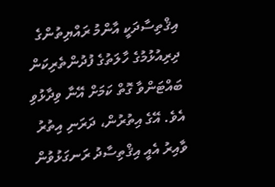އިޤްތިސާދަކީ އާންމު ރައްޔިތުންގެ ދިރިއުޅުމުގެ ހާލަތުގެ ފުދުންތެރިކަން ބައްޓަންވާ ގޮތް ކަމަށް އޭނާ ވިދާޅުވި އެވެ. އޭގެ އިތުރުން، ދަރަނި އިތުރު ވާއިރު އެއީ އިޤްތިސާދު ރަނގަޅުވުން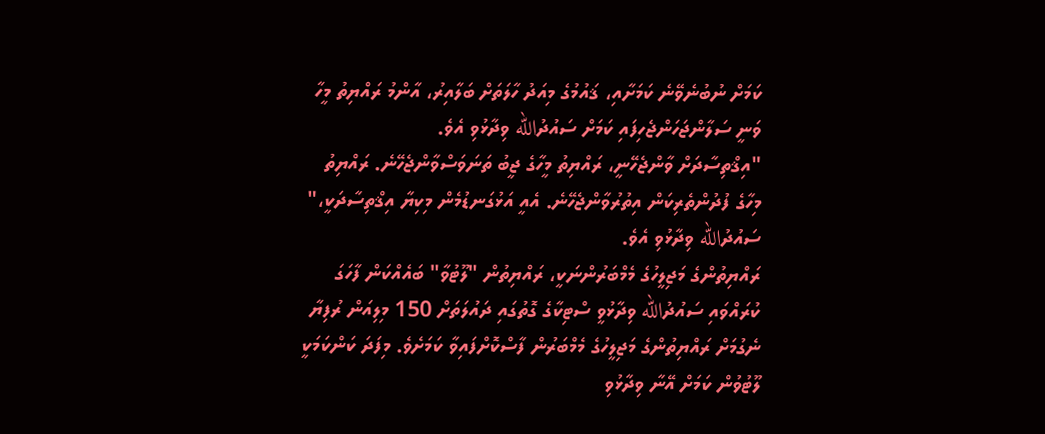ކަމަށް ނުބުނެވޭނެ ކަމަށާއި، ޤައުމުގެ މިއަދު ހާލަތަށް ބަލާއިރު، އާންމު ރައްޔިތު މީހާ ވަނީ ސަލާންޖަހަންޖެހިފައި ކަމަށް ސައުދުالله ވިދާޅުވި އެވެ.
"އިޤްތިސާދަށް ވާންޖެހޭނީ، ރައްޔިތު މީހާގެ ޖީބު ތަނަވަސްވާންޖެހޭނެ. ރައްޔިތު މިހާގެ ފުދުންތެރިކަން އިތުރުވާންޖެހޭނެ. އެއީ އަޅުގަނޑުމެން މިކިޔާ އިޤްތިސާދަކީ،" ސައުދުالله ވިދާޅުވި އެވެ.
ރައްޔިތުންގެ މަޖިލީހުގެ މެމްބަރުންނަކީ، ރައްޔިތުން "ލޫޓުވާ" ބައެއްކަން ފާހަގަ ކުރައްވައި ސައުދުالله ވިދާޅުވީ ސްޓިކާގެ ގޮތުގައި ދައުލަތަށް 150 މިލިއަން ރުފިޔާ ނެގުމަށް ރައްޔިތުންގެ މަޖިލީހުގެ މެމްބަރުން ފާސްކޮށްފައިވާ ކަމަށެވެ. މިފަދަ ކަންކަމަކީ ލޫޓުވުން ކަމަށް އޭނާ ވިދާޅުވި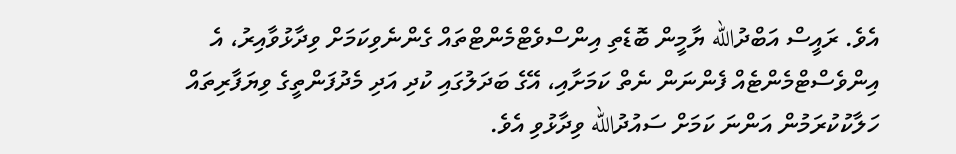އެވެ. ރައީސް އަބްދުالله ޔާމީން ބޮޑެތި އިންސްވެޓްމެންޓްތައް ގެންނެވިކަމަށް ވިދާޅުވާއިރު، އެ އިންވެސްޓްމެންޓެއް ފެންނަން ނެތް ކަމަށާއި، އޭގެ ބަދަލުގައި ކުދި އަދި މެދުފަންތީގެ ވިޔަފާރިތައް ހަލާކުކުރަމުން އަންނަ ކަމަށް ސައުދުالله ވިދާޅުވި އެވެ.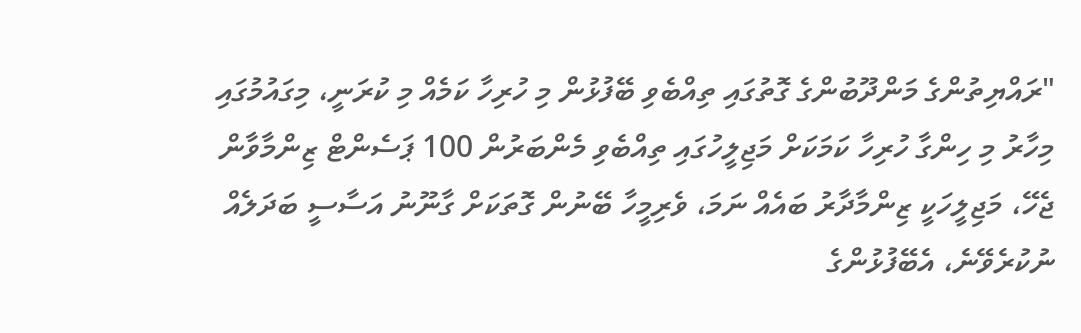"ރައްޔިތުންގެ މަންދޫބުންގެ ގޮތުގައި ތިއްބެވި ބޭފުޅުން މި ހުރިހާ ކަމެއް މި ކުރަނީ، މިގައުމުގައި މިހާރު މި ހިންގާ ހުރިހާ ކަމަކަށް މަޖިލީހުގައި ތިއްބެވި މެންބަރުން 100 ޕަސެންޓް ޒިންމާވާން ޖެހޭ، މަޖިލީހަކީ ޒިންމާދާރު ބައެއް ނަމަ، ވެރިމީހާ ބޭނުން ގޮތަކަށް ގާނޫނު އަސާސީ ބަދަލެއް ނުކުރެވޭނެ، އެބޭފުޅުންގެ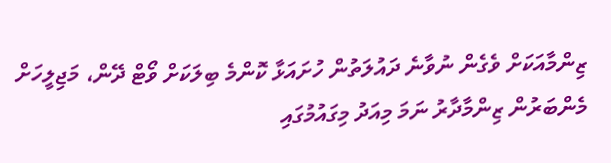ޒިންމާއަކަށް ވެގެން ނުވާނެ ދައުލަތުން ހުށައަޅާ ކޮންމެ ބިލަކަށް ވޯޓް ދޭން، މަޖިލީހަށް މެންބަރުން ޒިންމާދާރު ނަމަ މިއަދު މިގައުމުގައި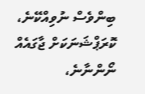ބިންވެސް ނުވިއްކޭނެ، ކޮރަޕްޝަނަކަށް ޖާގައެއް ނޯންނާނެ،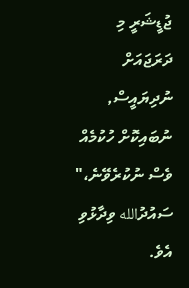ޖުޑީޝަރީ މި ދަރަޖައަށް ނުދިޔައީސް, ނުބައިކޮށް ހުކުމެއް ވެސް ނުކުރެވޭނެ،" ސައުދުالله ވިދާޅުވި އެވެ.